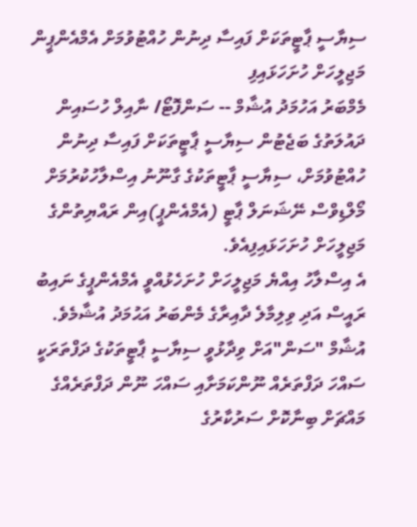ސިޔާސީ ޕާޓީތަކަށް ފައިސާ ދިނުން ހުއްޓުވުމަށް އެމްއެންޕީން މަޖިލީހަށް ހުށަހަޅައިފި
މެމްބަރު އަހުމަދު އުޝާމް -- ސަންފޮޓޯ/ ނާއިލް ހުސައިން
ދައުލަތުގެ ބަޖެޓުން ސިޔާސީ ޕާޓީތަކަށް ފައިސާ ދިނުން ހުއްޓުވުމަށް، ސިޔާސީ ޕާޓީތަކުގެ ގާނޫނު އިސްލާހުކުރުމަށް މޯލްޑިވްސް ނޭޝަނަލް ޕާޓީ (އެމްއެންޕީ)އިން ރައްޔިތުންގެ މަޖިލީހަށް ހުށަހަޅައިފިއެވެ.
އެ އިސްލާހު އިއްޔެ މަޖިލީހަށް ހުށަހެޅުއްވީ އެމްއެންޕީގެ ނައިބު ރައީސް އަދި ވިލިމާލެ ދާއިރާގެ މެންބަރު އަޙުމަދު އުޝާމެވެ.
އުޝާމް "ސަން"އަށް ވިދާޅުވީ ސިޔާސީ ޕާޓީތަކުގެ ދަފްތަރަކީ ސައްހަ ދަފްތަރެއް ނޫންކަމަށާއި ސައްހަ ނޫން ދަފްތަރެއްގެ މައްޗަށް ބިނާކޮށް ސަރުކާރުގެ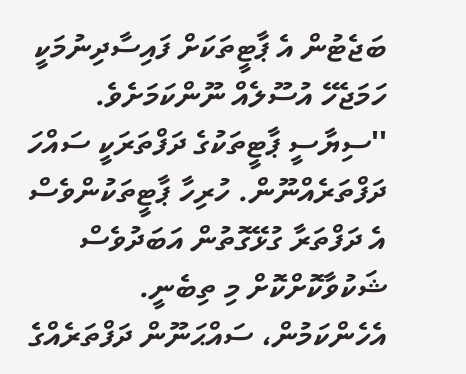ބަޖެޓުން އެ ޕާޓީތަކަށް ފައިސާދިނުމަކީ ހަމަޖެހޭ އުސޫލެއް ނޫންކަމަށެވެ.
''ސިޔާސީ ޕާޓީތަކުގެ ދަފްތަރަކީ ސައްހަ ދަފްތަރެއްނޫން. ހުރިހާ ޕާޓީތަކުންވެސް އެ ދަފްތަރާ ގުޅޭގޮތުން އަބަދުވެސް ޝަކުވާކޮށްކޮށް މި ތިބެނީ. އެހެންކަމުން، ސައްޙަނޫން ދަފްތަރެއްގެ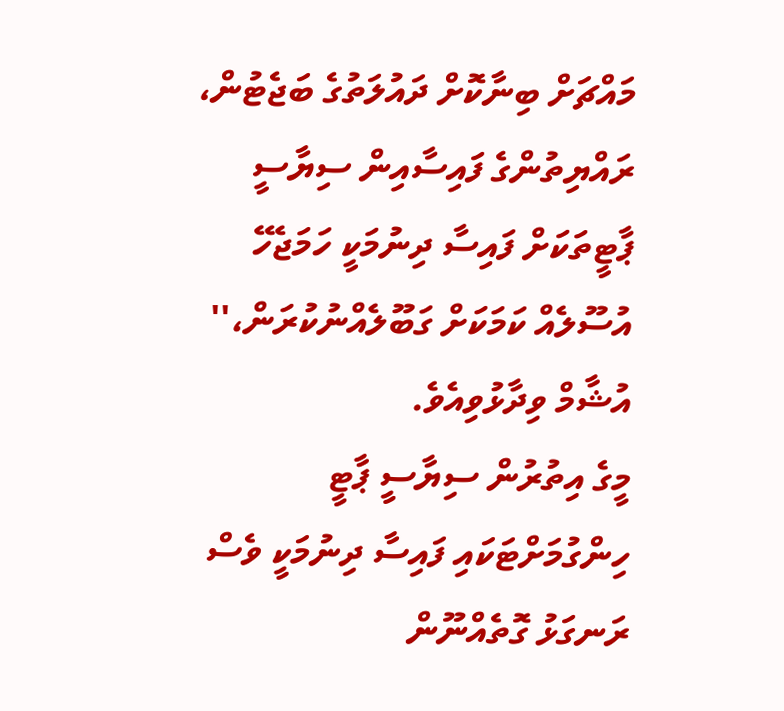މައްޗަށް ބިނާކޮށް ދައުލަތުގެ ބަޖެޓުން، ރައްޔިތުންގެ ފައިސާއިން ސިޔާސީ ޕާޓީތަކަށް ފައިސާ ދިނުމަކީ ހަމަޖެހޭ އުސޫލެއް ކަމަކަށް ގަބޫލެއްނުކުރަން،'' އުޝާމް ވިދާޅުވިއެވެ.
މީގެ އިތުރުން ސިޔާސީ ޕާޓީ ހިންގުމަށްޓަކައި ފައިސާ ދިނުމަކީ ވެސް ރަނގަޅު ގޮތެއްނޫން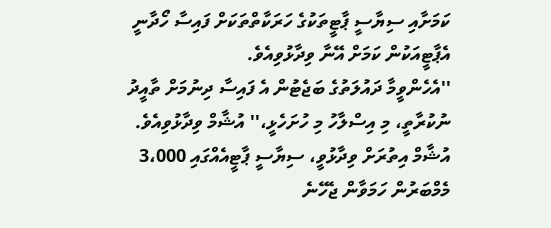ކަމަށާއި ސިޔާސީ ޕާޓީތަކުގެ ހަރަކާތްތަކަށް ފައިސާ ހޯދާނީ އެޕާޓީއަކުން ކަމަށް އޭނާ ވިދާޅުވިއެވެ.
''އެހެންވީމާ ދައުލަތުގެ ބަޖެޓުން އެ ފައިސާ ދިނުމަށް ތާއީދު ނުކުރާތީ، މި އިސްލާހު މި ހުށަހެޅީ،'' އުޝާމް ވިދާޅުވިއެވެ.
އުޝާމް އިތުރަށް ވިދާޅުވީ، ސިޔާސީ ޕާޓީއެއްގައި 3،000 މެމްބަރުން ހަމަވާން ޖެހޭނެ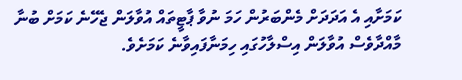ކަމަށާއި އެ އަދަދަށް މެންބަރުން ހަމަ ނުވާ ޕާޓީތައް އުވާލަން ޖެހޭނެ ކަމަށް ބުނާ މާއްދާވެސް އުވާލަން އިސްލާހުގައި ހިމަނާފައިވާނެ ކަމަށެވެ.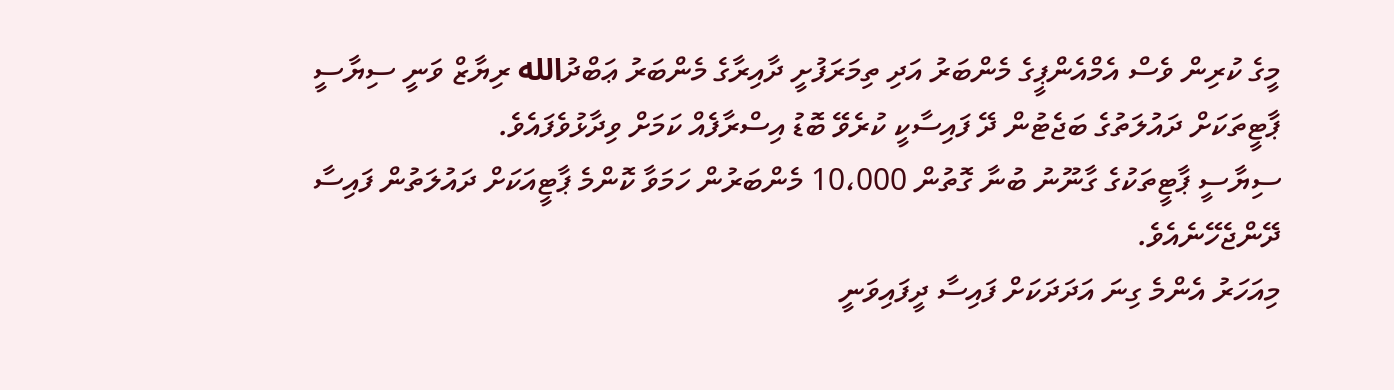މީގެ ކުރިން ވެސް އެމްއެންޕީގެ މެންބަރު އަދި ތިމަރަފުށީ ދާއިރާގެ މެންބަރު ޢަބްދުالله ރިޔާޒް ވަނީ ސިޔާސީ ޕާޓީތަކަށް ދައުލަތުގެ ބަޖެޓުން ދޭ ފައިސާކީ ކުރެވޭ ބޮޑު އިސްރާފެއް ކަމަށް ވިދާޅުވެފައެވެ.
ސިޔާސީ ޕާޓީތަކުގެ ގާނޫނު ބުނާ ގޮތުން 10،000 މެންބަރުން ހަމަވާ ކޮންމެ ޕާޓީއަކަށް ދައުލަތުން ފައިސާ ދޭންޖެހޭނެއެވެ.
މިއަހަރު އެންމެ ގިނަ އަދަދަކަށް ފައިސާ ދީފައިވަނީ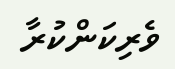ވެރިކަންކުރާ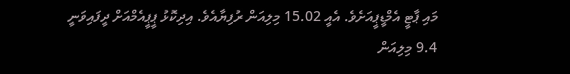މައި ޕާޓީ އެމްޑީޕީއަށެވެ. އެއީ 15.02 މިލިއަން ރުފިޔާއެވެ. އިދިކޮޅު ޕީޕީއެމްއަށް ދީފައިވަނީ 9.4 މިލިއަން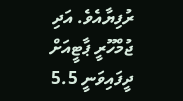ރުފިޔާއެވެ. އަދި ޖުމްހޫރީ ޕާޓީއަށް ދީފައިވަނީ 5.5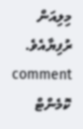މިލިއަން ރުފިޔާއެވެ.
comment ކޮމެންޓް